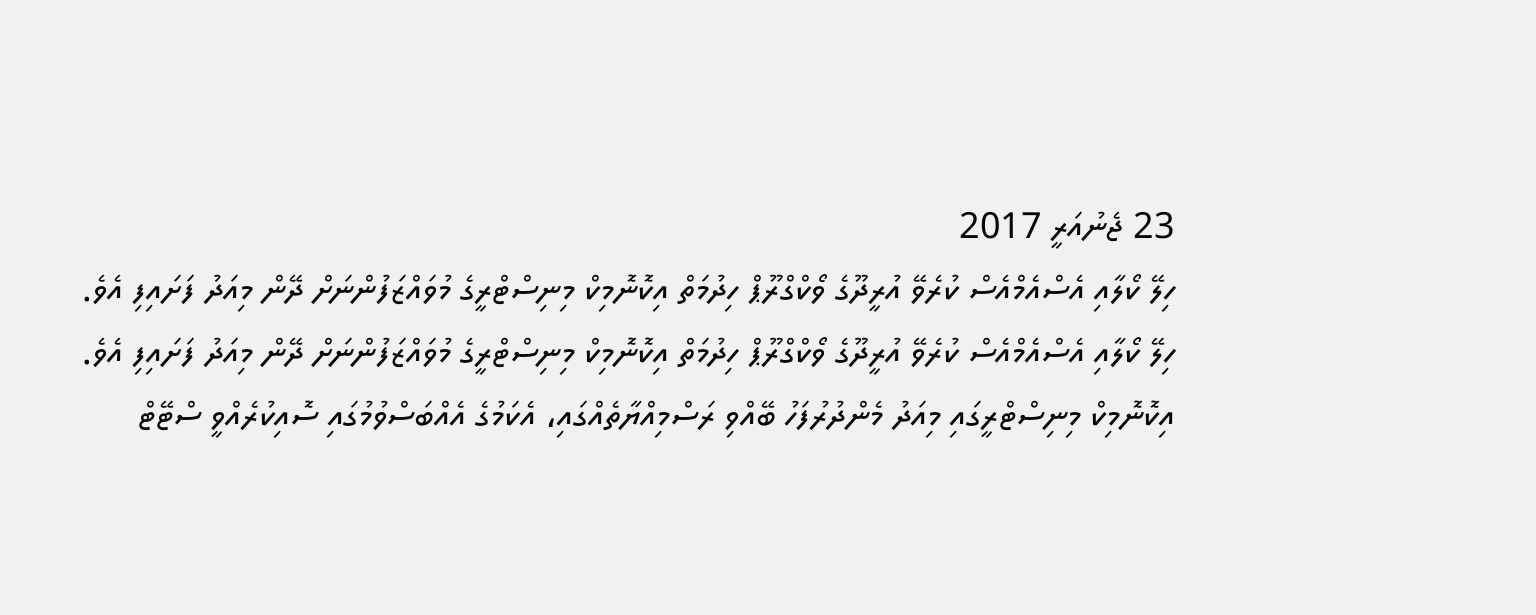23 ޖެނުއަރީ 2017
ހިލޭ ކޯލާއި އެސްއެމްއެސް ކުރެވޭ އުރީދޫގެ ވޯކްގްރޫޕް ހިދުމަތް އިކޮނޮމިކް މިނިސްޓްރީގެ މުވައްޒަފުންނަށް ދޭން މިއަދު ފަށައިފި އެވެ.
ހިލޭ ކޯލާއި އެސްއެމްއެސް ކުރެވޭ އުރީދޫގެ ވޯކްގްރޫޕް ހިދުމަތް އިކޮނޮމިކް މިނިސްޓްރީގެ މުވައްޒަފުންނަށް ދޭން މިއަދު ފަށައިފި އެވެ.
އިކޮނޮމިކް މިނިސްޓްރީގައި މިއަދު މެންދުރުފަހު ބޭއްވި ރަސްމިއްޔާތެއްގައި، އެކަމުގެ އެއްބަސްވުމުގައި ސޮއިކުރެއްވީ ސްޓޭޓް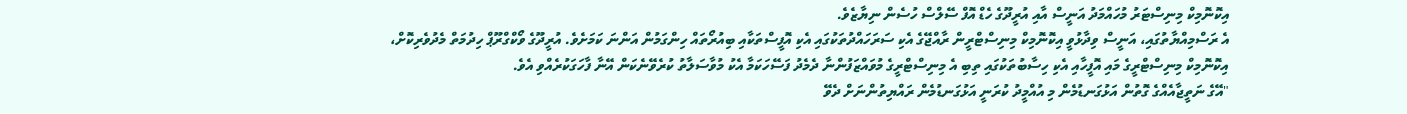އިކޮނޮމިކް މިނިސްޓަރު މުހައްމަދު އަނީސް އާއި އުރީދޫގެ ހެޑް އޮފް ސޭލްސް ހުސެން ނިޔާޒެވެ.
އެ ރަސްމިއްޔާތުގައި، އަނީސް ވިދާޅުވީ އިކޮނޮމިކް މިނިސްޓްރީން ރާއްޖޭގެ އެކި ސަރަހައްދުތަކުގައި އެކި އޮފީސްތަކާއި ބިއުރޯތައް ހިންގަމުން އަންނަ ކަމަށެވެ. އުރީދޫގެ ވޯކްގްރޫޕް ހިދުމަތް މެދުވެރިކޮށް، އިކޮނޮމިކް މިނިސްޓްރީގެ މައި އޮފީހާއި އެކި ހިސާބުތަކުގައި ތިބި އެ މިނިސްޓްރީގެ މުވައްޒަފުންނާ ދެމެދު ފަސޭހަކަމާ އެކު މުވާސަލާތު ކުރެވޭނެކަން އޭނާ ފާހަގަކުރެއްވި އެވެ.
"އޭގެ ނަތީޖާއެއްގެ ގޮތުން އަޅުގަނޑުމެން މި އުއްމީދު ކުރަނީ އަޅުގަނޑުމެން ރައްޔިތުންނަށް ދެވޭ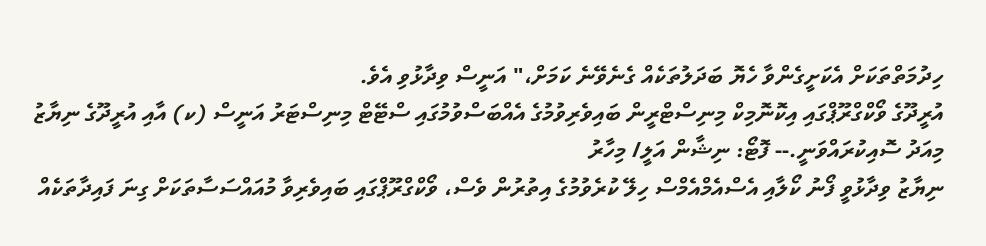ހިދުމަތްތަކަށް އެކަށީގެންވާ ހެޔޮ ބަދަލުތަކެއް ގެނެވޭނެ ކަމަށް،" އަނީސް ވިދާޅުވި އެވެ.
އުރީދޫގެ ވޯކްގްރޫޕްގައި އިކޮނޮމިކް މިނިސްޓްރީން ބައިވެރިވުމުގެ އެއްބަސްވުމުގައި ސްޓޭޓް މިނިސްޓަރު އަނީސް (ކ) އާއި އުރީދޫގެ ނިޔާޒު މިއަދު ސޮއިކުރައްވަނީ.-- ފޮޓޯ: ނިޝާން އަލީ/ މިހާރު
ނިޔާޒު ވިދާޅުވީ ފޯނު ކޯލާއި އެސްއެމްއެމްސް ހިލޭ ކުރެވުމުގެ އިތުރުން ވެސް، ވޯކްގްރޫޕްގައި ބައިވެރިވާ މުއައްސަސާތަކަށް ގިނަ ފައިދާތަކެއް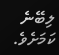ލިބޭނެ ކަމަށެވެ.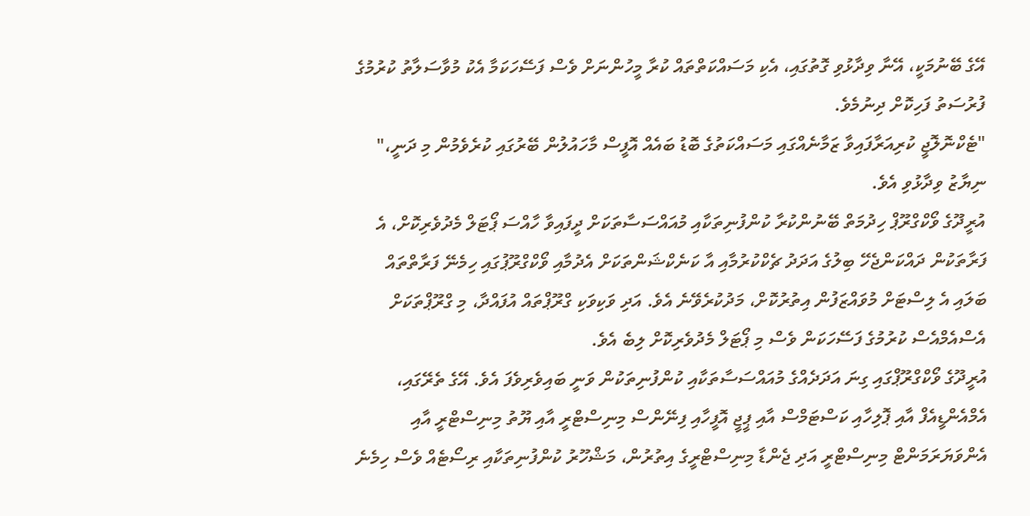އޭގެ ބޭނުމަކީ، އޭނާ ވިދާޅުވި ގޮތުގައި، އެކި މަސައްކަތްތައް ކުރާ މީހުންނަށް ވެސް ފަސޭހަކަމާ އެކު މުވާސަލާތު ކުރުމުގެ ފުރުސަތު ފަހިކޮށް ދިނުމެވެ.
"ޓެކްނޮލޮޖީ ކުރިއަރާފައިވާ ޒަމާނެއްގައި މަސައްކަތުގެ ބޮޑު ބައެއް އޮފީސް މާހައުލުން ބޭރުގައި ކުރެވެމުން މި ދަނީ،" ނިޔާޒު ވިދާޅުވި އެވެ.
އުރީދޫގެ ވޯކްގްރޫޕް ހިދުމަތް ބޭނުންކުރާ ކުންފުނިތަކާއި މުއައްސަސާތަކަށް ދީފައިވާ ހާއްސަ ޕޯޓަލް މެދުވެރިކޮށް، އެ ފަރާތަކުން ދައްކަންޖެހޭ ބިލުގެ އަދަދު ޗެކްކުރުމާއި އާ ކަނެކްޝަންތަކަށް އެދުމާއި ވޯކްގްރޫޕުގައި ހިމެނޭ ފަރާތްތައް ބަލައި އެ ލިސްޓަށް މުވައްޒަފުން އިތުރުކޮށް، މަދުކުރެވޭނެ އެވެ. އަދި ވަކިވަކި ގްރޫޕްތައް އުފައްދާ، މި ގްރޫޕްތަކަށް އެސްއެމްއެސް ކުރުމުގެ ފަސޭހަކަން ވެސް މި ޕޯޓަލް މެދުވެރިކޮށް ލިބެ އެވެ.
އުރީދޫގެ ވޯކްގްރޫޕްގައި ގިނަ އަދަދެއްގެ މުއައްސަސާތަކާއި ކުންފުނިތަކުން ވަނީ ބައިވެރިވެފަ އެވެ. އޭގެ ތެރޭގައި، އެމްއެންޑީއެފް އާއި ޕޮލިހާއި ކަސްޓަމްސް އާއި ޕީޖީ އޮފީހާއި ފިނޭންސް މިނިސްޓްރީ އާއި ޔޫތު މިނިސްޓްރީ އާއި އެންވަޔަރަމަންޓް މިނިސްޓްރީ އަދި ޖެންޑާ މިނިސްޓްރީގެ އިތުރުން، މަޝްހޫރު ކުންފުނިތަކާއި ރިސޯޓެއް ވެސް ހިމެނެ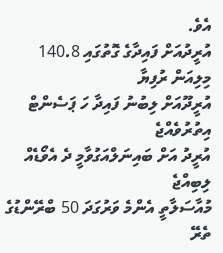އެވެ.
އުރީދުއަށް ފައިދާގެ ގޮތުގައި 140.8 މިލިއަން ރުފިޔާ
އުރީދޫއަށް ލިބުނު ފައިދާ ހަ ޕަސެންޓް އިތުރުވެއްޖެ
އުރީދު އަށް ބައިނަލްއަގުވާމީ ދެ އެވޯޑެއް ލިބިއްޖެ
މުއާސަލާތީ އެންމެ ވަރުގަދަ 50 ބްރޭންޑުގެ ތެރޭ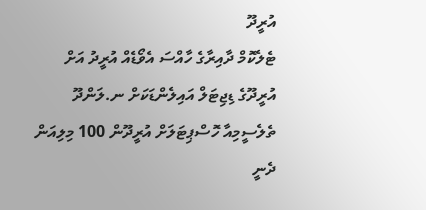އުރީދޫ
ޓެލެކޮމް ދާއިރާގެ ހާއްސަ އެވޯޑެއް އުރީދު އަށް
އުރީދޫގެ ޑިޖިޓަލް އައިލެންޑަކަށް ނ.ލަންދޫ
ތެލެސީމިއާ ހޮސްޕިޓަލަށް އުރީދޫން 100 މިލިއަން ދެނީ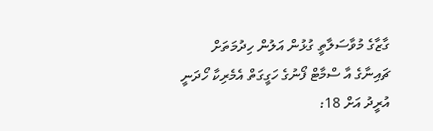ގާޒާގެ މުވާސަލާތީ ގުޅުން އަލުން ހިދުމަތަށް
ޗައިނާގެ އާ ސްމާޓް ފޯނުގެ ހަގީގަތް އެމެރިކާ ހޯދަނީ
އުރީދު އަށް 18: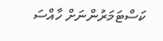ކަސްޓަމަރުންނަށް ހާއްސަ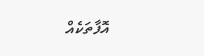އޮފާތަކެއް